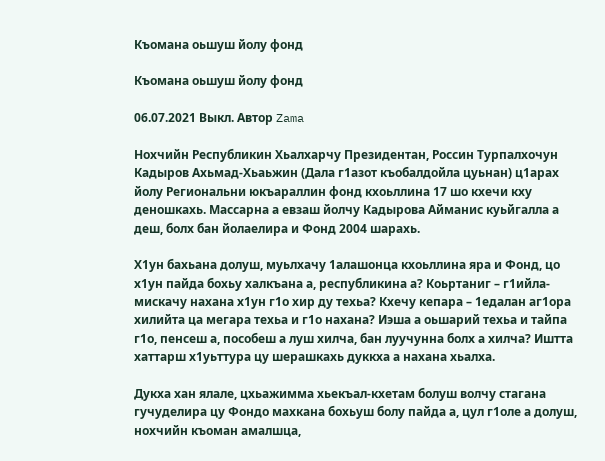Къомана оьшуш йолу фонд

Къомана оьшуш йолу фонд

06.07.2021 Выкл. Автор Zama

Нохчийн Республикин Хьалхарчу Президентан, Россин Турпалхочун Кадыров Ахьмад-Хьаьжин (Дала г1азот къобалдойла цуьнан) ц1арах йолу Региональни юкъараллин фонд кхоьллина 17 шо кхечи кху деношкахь. Массарна а евзаш йолчу Кадырова Айманис куьйгалла а деш, болх бан йолаелира и Фонд 2004 шарахь.

Х1ун бахьана долуш, муьлхачу 1алашонца кхоьллина яра и Фонд, цо х1ун пайда бохьу халкъана а, республикина а? Коьртаниг – г1ийла-мискачу нахана х1ун г1о хир ду техьа? Кхечу кепара – 1едалан аг1ора хилийта ца мегара техьа и г1о нахана? Иэша а оьшарий техьа и тайпа г1о, пенсеш а, пособеш а луш хилча, бан луучунна болх а хилча? Иштта хаттарш х1уьттура цу шерашкахь дуккха а нахана хьалха.

Дукха хан ялале, цхьажимма хьекъал-кхетам болуш волчу стагана гучуделира цу Фондо махкана бохьуш болу пайда а, цул г1оле а долуш, нохчийн къоман амалшца,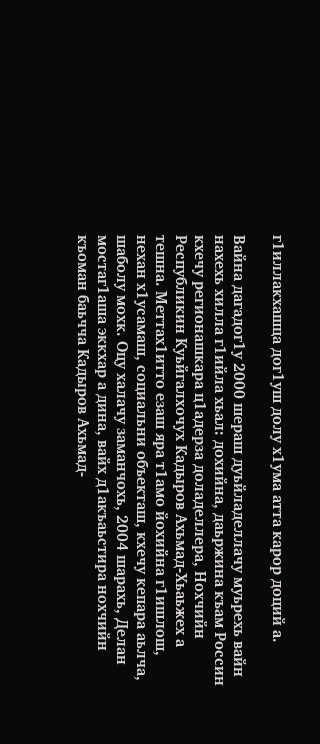г1иллакхашца дог1уш долу х1ума атта карор доций а.

Вайна дагадог1у 2000 шераш дуьйладеллачу муьрехь вайн нахехь хилла г1ийла хьал: дохийна, даьржина къам Россин кхечу регионашкара ц1адерза доладеллера, Нохчийн Республикин Куьйгалхочух Кадыров Ахьмад-Хьаьжех а тешна. Меттах1итто езаш яра т1амо йохийна г1ишлош, нехан х1усамаш, социальни объекташ, кхечу кепара аьлча, шаболу мохк. Оцу халачу заманчохь, 2004 шарахь, Делан мостаг1аша эккхар а дина, вайх д1акъаьстира нохчийн къоман баьчча Кадыров Ахьмад-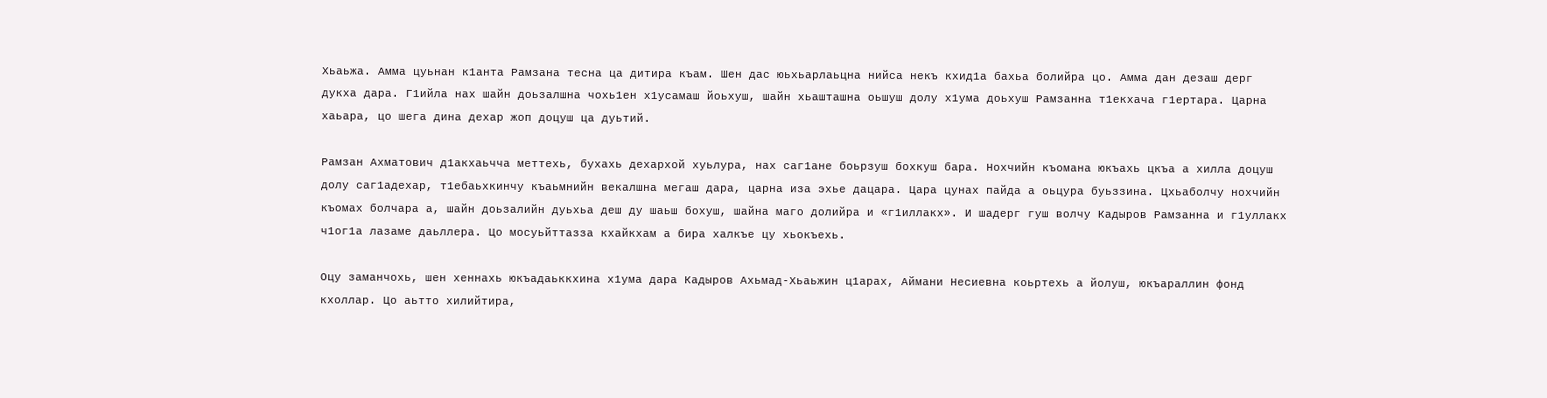Хьаьжа. Амма цуьнан к1анта Рамзана тесна ца дитира къам. Шен дас юьхьарлаьцна нийса некъ кхид1а бахьа болийра цо. Амма дан дезаш дерг дукха дара. Г1ийла нах шайн доьзалшна чохь1ен х1усамаш йоьхуш, шайн хьашташна оьшуш долу х1ума доьхуш Рамзанна т1екхача г1ертара. Царна хаьара, цо шега дина дехар жоп доцуш ца дуьтий.

Рамзан Ахматович д1акхаьчча меттехь, бухахь дехархой хуьлура, нах саг1ане боьрзуш бохкуш бара. Нохчийн къомана юкъахь цкъа а хилла доцуш долу саг1адехар, т1ебаьхкинчу къаьмнийн векалшна мегаш дара, царна иза эхье дацара. Цара цунах пайда а оьцура буьззина. Цхьаболчу нохчийн къомах болчара а, шайн доьзалийн дуьхьа деш ду шаьш бохуш, шайна маго долийра и «г1иллакх». И шадерг гуш волчу Кадыров Рамзанна и г1уллакх ч1ог1а лазаме даьллера. Цо мосуьйттазза кхайкхам а бира халкъе цу хьокъехь.

Оцу заманчохь, шен хеннахь юкъадаьккхина х1ума дара Кадыров Ахьмад-Хьаьжин ц1арах, Аймани Несиевна коьртехь а йолуш, юкъараллин фонд кхоллар. Цо аьтто хилийтира,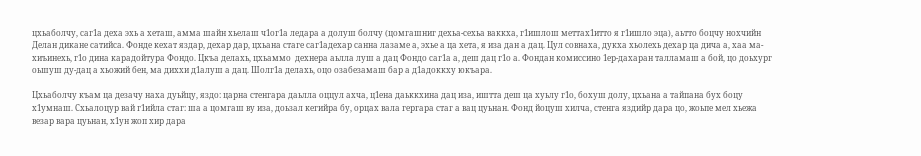цхьаболчу, саг1а деха эхь а хеташ, амма шайн хьелаш ч1ог1а ледара а долуш болчу (цомгашниг дехьа-сехьа ваккха, г1ишлош меттах1итто я г1ишло эца), аьтто боцчу нохчийн Делан дикане сатийса. Фонде кехат яздар, дехар дар, цхьана стаге саг1адехар санна лазаме а, эхье а ца хета, я иза дан а дац. Цул совнаха, дукха хьолехь дехар ца дича а, хаа ма-хиъинехь, г1о дина карадойтура Фондо. Цкъа делахь, цхьаммо  дехнера аьлла луш а дац Фондо саг1а а, деш дац г1о а. Фондан комиссино 1ер-дахаран талламаш а бой, цо доьхург оьшуш ду-дац а хьожий бен, ма диххи д1алуш а дац. Шолг1а делахь, оцо озабезамаш бар а д1адоккху юкъара.

Цхьаболчу къам ца дезачу наха дуьйцу, яздо: царна стенгара даьлла оццул ахча, ц1ена даьккхина дац иза, иштта деш ца хуьлу г1о, бохуш долу, цхьана а тайпана бух боцу х1умнаш. Схьалоцур вай г1ийла стаг: ша а цомгаш ву иза, доьзал кегийра бу, орцах вала гергара стаг а вац цуьнан. Фонд йоцуш хилча, стенга яздийр дара цо, жоьпе мел хьежа везар вара цуьнан, х1ун жоп хир дара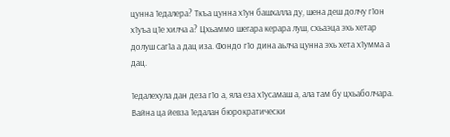цунна 1едалера? Ткъа цунна х1ун башхалла ду, шена деш долчу г1он х1уъа ц1е хилча а? Цхьаммо шегара керара луш, схьаэца эхь хетар долуш саг1а а дац иза. Фондо г1о дина аьлча цунна эхь хета х1умма а дац.

1едалехула дан деза г1о а, яла еза х1усамаш а, ала там бу цхьаболчара. Вайна ца йевза 1едалан бюрократически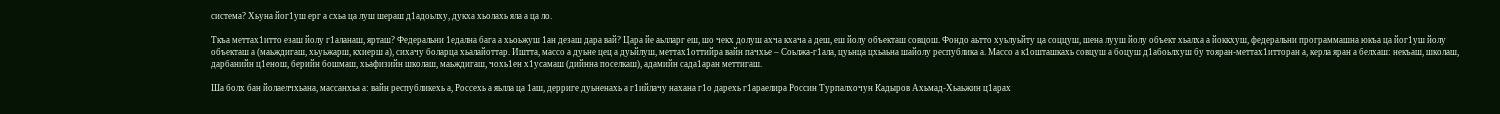система? Хьуна йог1уш ерг а схьа ца луш шераш д1адоьлху, дукха хьолахь яла а ца ло.

Ткъа меттах1итто езаш йолу г1аланаш, ярташ? Федеральни 1едална бага а хьоьжуш 1ан дезаш дара вай? Цара йе аьлларг еш, шо чекх долуш ахча кхача а деш, еш йолу объекташ совцош. Фондо аьтто хуьлуьйту ца соццуш, шена лууш йолу объект хьалха а йоккхуш, федеральни программашна юкъа ца йог1уш йолу объекташ а (маьждигаш, хьуьжарш, кхиерш а), сихачу боларца хьалайоттар. Иштта, массо а дуьне цец а дуьйлуш, меттах1оттийра вайн пачхье – Соьлжа-г1ала, цуьнца цхьаьна шайолу республика а. Массо а к1ошташкахь совцуш а боцуш д1абоьлхуш бу тояран-меттах1итторан а, керла яран а белхаш: некъаш, школаш, дарбанийн ц1енош, берийн бошмаш, хьафизийн школаш, маьждигаш, чохь1ен х1усамаш (дийнна поселкаш), адамийн сада1аран меттигаш.

Ша болх бан йолаелчхьана, массанхьа а: вайн республикехь а, Россехь а яьлла ца 1аш, дерриге дуьненахь а г1ийлачу нахана г1о дарехь г1араелира Россин Турпалхочун Кадыров Ахьмад-Хьаьжин ц1арах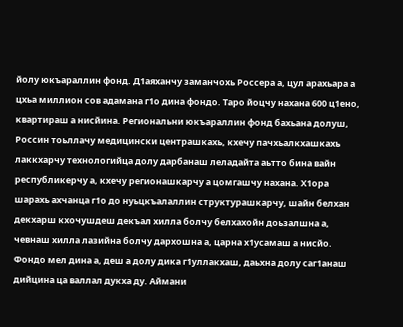йолу юкъараллин фонд. Д1аяханчу заманчохь Россера а, цул арахьара а цхьа миллион сов адамана г1о дина фондо. Таро йоцчу нахана 600 ц1ено, квартираш а нисйина. Региональни юкъараллин фонд бахьана долуш, Россин тоьллачу медицински центрашкахь, кхечу пачхьалкхашкахь лаккхарчу технологийца долу дарбанаш леладайта аьтто бина вайн республикерчу а, кхечу регионашкарчу а цомгашчу нахана. Х1ора шарахь ахчанца г1о до нуьцкъалаллин структурашкарчу, шайн белхан декхарш кхочушдеш декъал хилла болчу белхахойн доьзалшна а, чевнаш хилла лазийна болчу дархошна а, царна х1усамаш а нисйо. Фондо мел дина а, деш а долу дика г1уллакхаш, даьхна долу саг1анаш дийцина ца валлал дукха ду. Аймани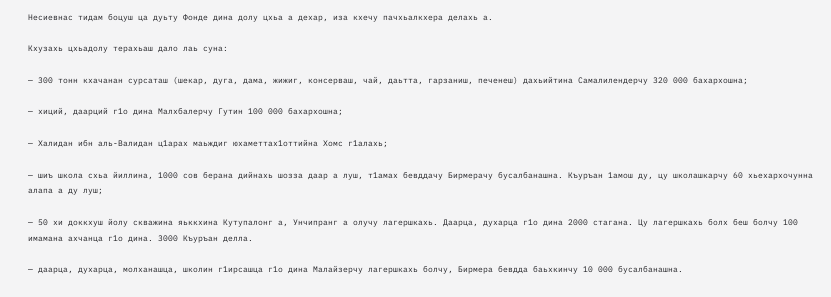Несиевнас тидам боцуш ца дуьту Фонде дина долу цхьа а дехар, иза кхечу пачхьалкхера делахь а.

Кхузахь цхьадолу терахьаш дало лаь суна:

— 300 тонн кхачанан сурсаташ (шекар, дуга, дама, жижиг, консерваш, чай, даьтта, гарзаниш, печенеш) дахьийтина Самалилендерчу 320 000 бахархошна;

— хиций, даарций г1о дина Малхбалерчу Гутин 100 000 бахархошна;

— Халидан ибн аль-Валидан ц1арах маьждиг юхаметтах1оттийна Хомс г1алахь;

— шиъ школа схьа йиллина, 1000 сов берана дийнахь шозза даар а луш, т1амах бевддачу Бирмерачу бусалбанашна. Къуръан 1амош ду, цу школашкарчу 60 хьехархочунна алапа а ду луш;

— 50 хи доккхуш йолу скважина яьккхина Кутупалонг а, Унчипранг а олучу лагершкахь. Даарца, духарца г1о дина 2000 стагана. Цу лагершкахь болх беш болчу 100 имамана ахчанца г1о дина. 3000 Къуръан делла.

— даарца, духарца, молханашца, школин г1ирсашца г1о дина Малайзерчу лагершкахь болчу, Бирмера бевдда баьхкинчу 10 000 бусалбанашна.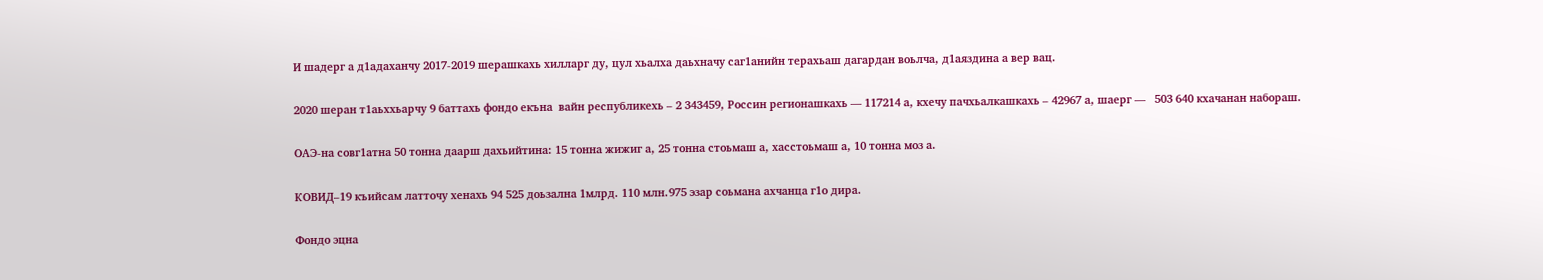И шадерг а д1адаханчу 2017-2019 шерашкахь хилларг ду, цул хьалха даьхначу саг1анийн терахьаш дагардан воьлча, д1аяздина а вер вац.

2020 шеран т1аьххьарчу 9 баттахь фондо екъна  вайн республикехь – 2 343459, Россин регионашкахь — 117214 а, кхечу пачхьалкашкахь – 42967 а, шаерг —   503 640 кхачанан набораш.

ОАЭ-на совг1атна 50 тонна даарш дахьийтина: 15 тонна жижиг а, 25 тонна стоьмаш а, хасстоьмаш а, 10 тонна моз а.

КОВИД–19 къийсам латточу хенахь 94 525 доьзална 1млрд. 110 млн.975 эзар соьмана ахчанца г1о дира.

Фондо эцна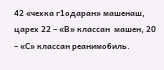42 «чехка г1одаран» машенаш, царех 22 – «В» классан  машен, 20 – «С» классан реанимобиль.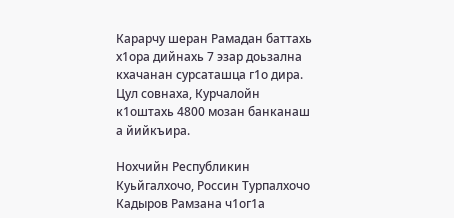Карарчу шеран Рамадан баттахь х1ора дийнахь 7 эзар доьзална кхачанан сурсаташца г1о дира. Цул совнаха, Курчалойн к1оштахь 4800 мозан банканаш а йийкъира.

Нохчийн Республикин Куьйгалхочо, Россин Турпалхочо Кадыров Рамзана ч1ог1а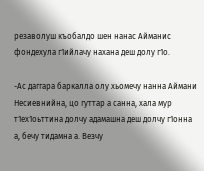резаволуш къобалдо шен нанас Айманис фондехула г1ийлачу нахана деш долу г1о.

-Ас даггара баркалла олу хьомечу нанна Аймани Несиевнийна, цо гуттар а санна, хала мур т1ех1оьттина долчу адамашна деш долчу г1онна а, бечу тидамна а. Везчу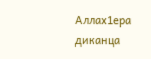Аллах1ера диканца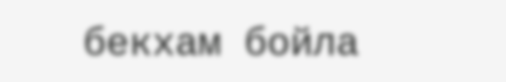бекхам бойла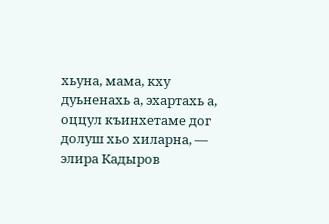хьуна, мама, кху дуьненахь а, эхартахь а, оццул къинхетаме дог долуш хьо хиларна, — элира Кадыров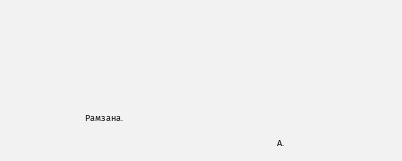Рамзана.

                                                                                                А.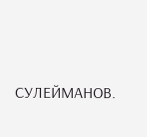СУЛЕЙМАНОВ.